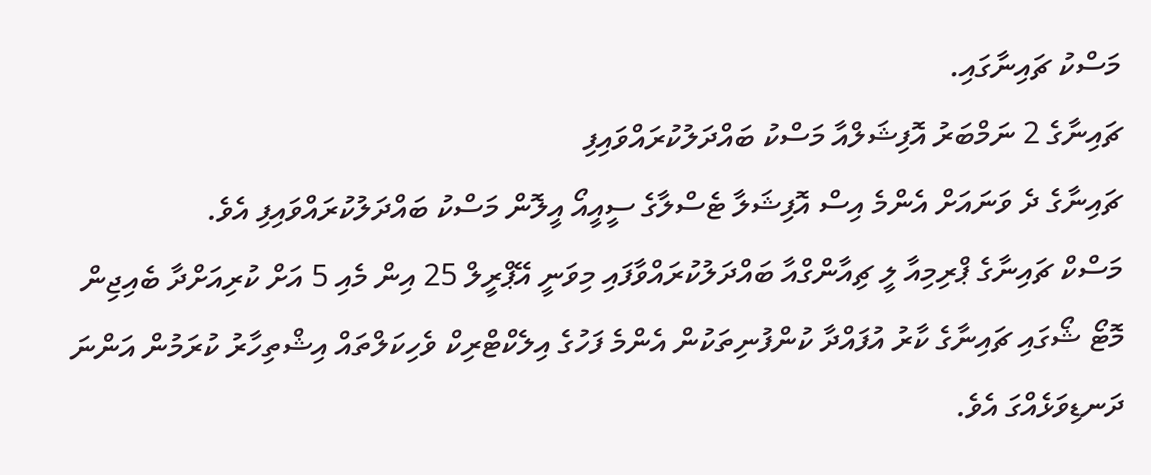މަސްކު ޗައިނާގައި.
ޗައިނާގެ 2 ނަމްބަރު އޮފިޝަލްއާ މަސްކު ބައްދަލުކުރައްވައިފި
ޗައިނާގެ ދެ ވަނައަށް އެންމެ އިސް އޮފިޝަލާ ޓެސްލާގެ ސީއީއޯ އީލޮން މަސްކު ބައްދަލުކުރައްވައިފި އެވެ.
މަސްކް ޗައިނާގެ ޕްރިމިއާ ލީ ޗިއާންގްއާ ބައްދަލުކުރައްވާފައި މިވަނީ އޭޕްރީލް 25 އިން މެއި 5 އަށް ކުރިއަށްދާ ބެއިޖިން މޮޓޯ ޝޯގައި ޗައިނާގެ ކާރު އުފައްދާ ކުންފުނިތަކުން އެންމެ ފަހުގެ އިލެކްޓްރިކް ވެހިކަލްތައް އިޝްތިހާރު ކުރަމުން އަންނަ ދަނޑިވަޅެއްގަ އެވެ.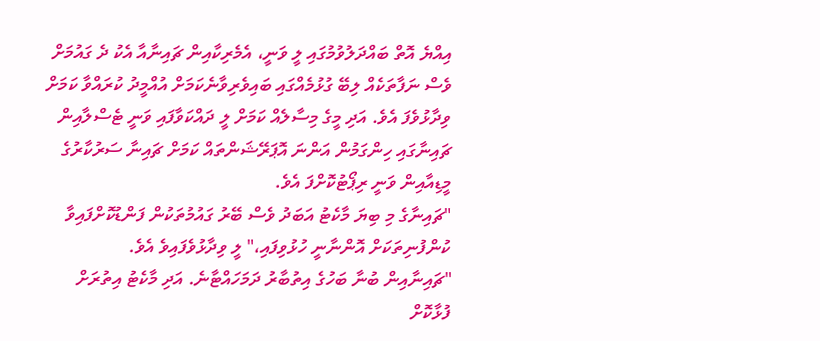އިއްޔެ އޮތް ބައްދަލުވުމުގައި ލީ ވަނީ، އެމެރިކާއިން ޗައިނާއާ އެކު ދެ ގައުމަށް ވެސް ނަފާތަކެއް ލިބޭ ގުޅުމެއްގައި ބައިވެރިވާނެކަމަށް އުއްމީދު ކުރައްވާ ކަމަށް ވިދާޅުވެފަ އެވެ. އަދި މީގެ މިސާލެއް ކަމަށް ލީ ދައްކަވާފައި ވަނީ ޓެސްލާއިން ޗައިނާގައި ހިންގަމުން އަންނަ އޮޕަރޭޝަންތައް ކަމަށް ޗައިނާ ސަރުކާރުގެ މީޑިއާއިން ވަނީ ރިޕޯޓުކޮށްފަ އެވެ.
"ޗައިނާގެ މި ބިޔަ މާކެޓު އަބަދު ވެސް ބޭރު ގައުމުތަކުން ފަންޑުކޮށްފައިވާ ކުންފުނިތަކަށް އޮންނާނީ ހުޅުވިފައި،" ލީ ވިދާޅުވެފައިވެ އެވެ.
"ޗައިނާއިން ބުނާ ބަހުގެ އިތުބާރު ދަމަހައްޓާނެ. އަދި މާކެޓު އިތުރަށް ފުޅާކޮށް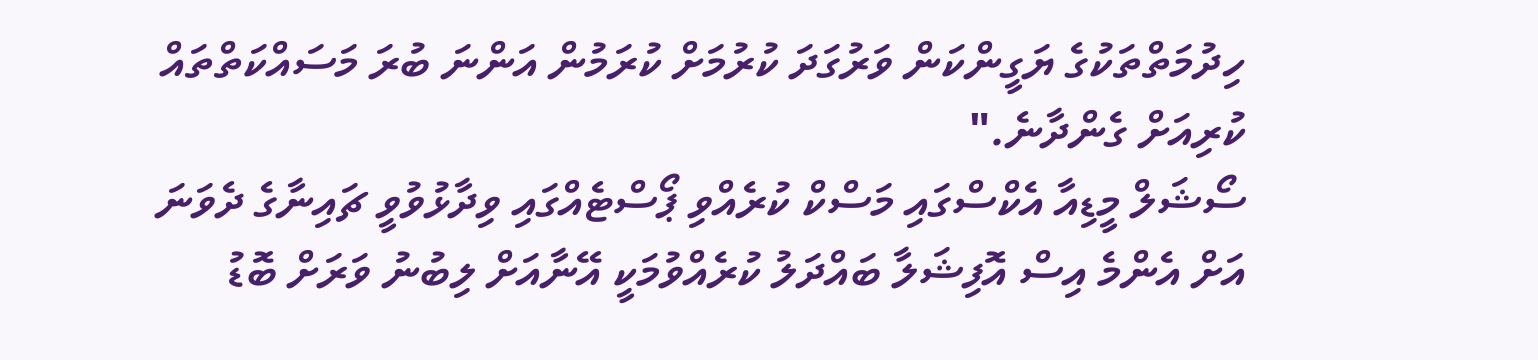ހިދުމަތްތަކުގެ ޔަގީންކަން ވަރުގަދަ ކުރުމަށް ކުރަމުން އަންނަ ބުރަ މަސައްކަތްތައް ކުރިއަށް ގެންދާނެ."
ސޯޝަލް މީޑިއާ އެކްސްގައި މަސްކް ކުރެއްވި ޕޯސްޓެއްގައި ވިދާޅުވުވީ ޗައިނާގެ ދެވަނަ އަށް އެންމެ އިސް އޮފިޝަލާ ބައްދަލު ކުރެއްވުމަކީ އޭނާއަށް ލިބުނު ވަރަށް ބޮޑު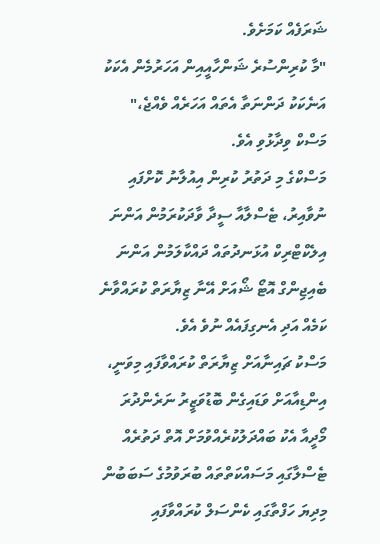ޝަރަފެއް ކަމަށެވެ.
"މާ ކުރިންސުރެ ޝަންހާއީއިން އަހަރުމެން އެކަކު އަނެކަކު ދަންނަތާ އެތައް އަހަރެއް ވެއްޖެ،" މަސްކް ވިދާޅުވި އެވެ.
މަސްކްގެ މި ދަތުރު ކުރިން އިއުލާނު ކޮށްފައި ނުވާއިރު، ޓެސްލާއާ ސީދާ ވާދަކުރަމުން އަންނަ އިލެކްޓްރިކް އުޅަނދުތައް ދައްކާލަމުން އަންނަ ބެއިޖިންގް އޮޓޯ ޝޯއަށް އޭނާ ޒިޔާރަތް ކުރައްވާނެ ކަމެއް އަދި އެނގިފައެއް ނުވެ އެވެ.
މަސްކު ޗައިނާއަށް ޒިޔާރަތް ކުރައްވާފައި މިވަނީ، އިންޑިއާއަށް ވަޑައިގެން ބޮޑުވަޒީރު ނަރެންދުރަ މޯދީއާ އެކު ބައްދަލުކުރެއްވުމަށް އޮތް ދަތުރެއް ޓެސްލާގައި މަސައްކަތްތައް ބުރަވުމުގެ ސަބަބުން މިދިޔަ ހަފްތާގައި ކެންސަލް ކުރައްވާފައި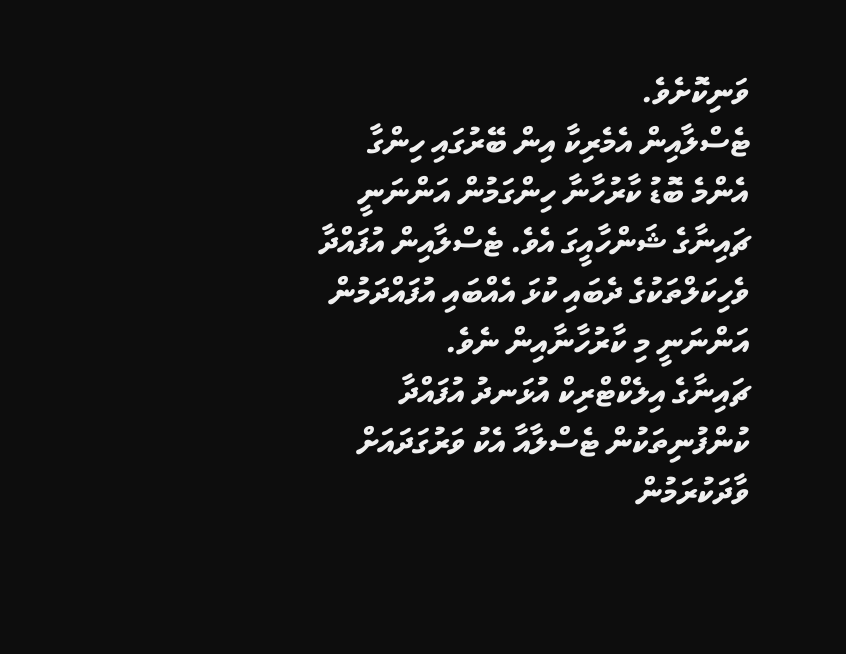ވަނިކޮށެވެ.
ޓެސްލާއިން އެމެރިކާ އިން ބޭރުގައި ހިންގާ އެންމެ ބޮޑު ކާރުހާނާ ހިންގަމުން އަންނަނީ ޗައިނާގެ ޝަންހާއީގަ އެވެ. ޓެސްލާއިން އުފައްދާ ވެހިކަލްތަކުގެ ދެބައި ކުޅަ އެއްބައި އުފައްދަމުން އަންނަނީ މި ކާރުހާނާއިން ނެވެ.
ޗައިނާގެ އިލެކްޓްރިކް އުޅަނދު އުފައްދާ ކުންފުނިތަކުން ޓެސްލާއާ އެކު ވަރުގަދައަށް ވާދަކުރަމުން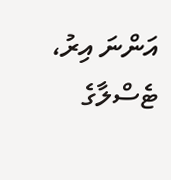އަންނަ އިރު، ޓެސްލާގެ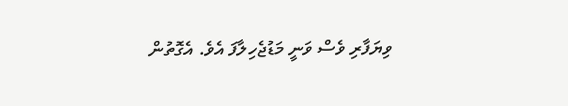ވިޔަފާރި ވެސް ވަނީ މަޑުޖެހިލާފަ އެވެ. އެގޮތުން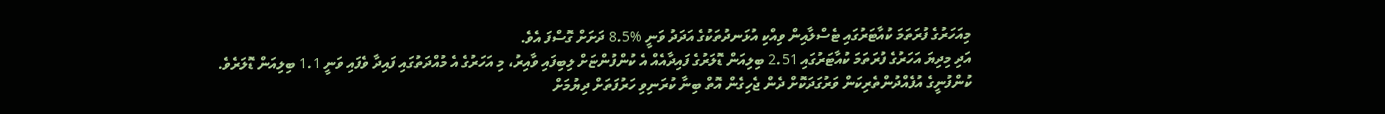މިއަހަރުގެ ފުރަތަމަ ކުއާޓަރުގައި ޓެސްލާއިން ވިއްކި އުޅަނދުތަކުގެ އަދަދު ވަނީ %8.5 ދަށަށް ގޮސްފަ އެވެ.
އަދި މިދިޔަ އަހަރުގެ ފުރަތަމަ ކުއާޓަރުގައި 2.51 ބިލިއަން ޑޮލަރުގެ ފައިދާއެއް އެ ކުންފުންޏަށް ލިބިފައި ވާއިރު، މި އަހަރުގެ އެ މުއްދަތުގައި ފައިދާ ވެފައި ވަނީ 1.1 ބިލިއަން ޑޮލަރެވެ.
ކުންފުނީގެ އުފެއްދުންތެރިކަން ވަރުގަދަކޮށް ދެން ޖެހިގެން އޮތް ބިނާ ކުރަނިވި ހަރުފަތަށް ދިޔުމަށް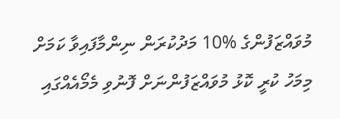މުވައްޒަފުންގެ %10 މަދުކުރަން ނިންމާފައިވާ ކަމަށް މިމަހު ކުރީ ކޮޅު މުވައްޒަފުންނަށް ފޮނުވި މެމޯއެއްގައި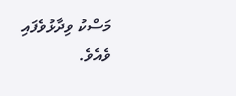މަސްކު ވިދާޅުވެފައި ވެއެވެ.